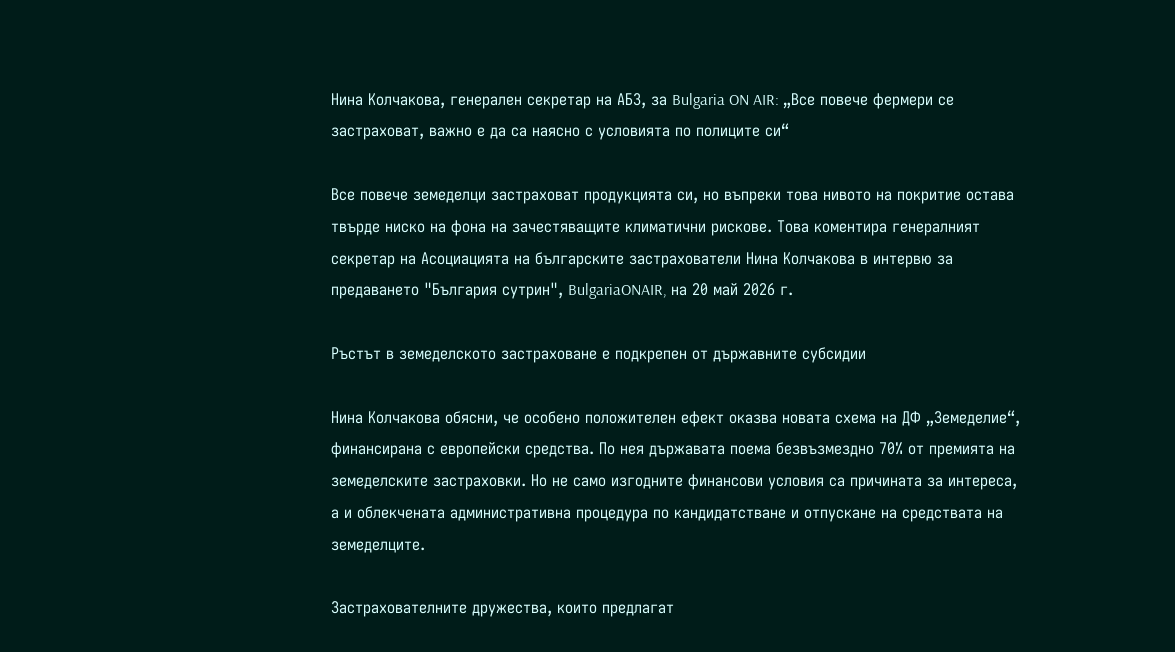Нина Колчакова, генерален секретар на АБЗ, за Bulgaria ON AIR: „Все повече фермери се застраховат, важно е да са наясно с условията по полиците си“

Все повече земеделци застраховат продукцията си, но въпреки това нивото на покритие остава твърде ниско на фона на зачестяващите климатични рискове. Това коментира генералният секретар на Асоциацията на българските застрахователи Нина Колчакова в интервю за предаването "България сутрин", BulgariaONAIR, на 20 май 2026 г.

Ръстът в земеделското застраховане е подкрепен от държавните субсидии

Нина Колчакова обясни, че особено положителен ефект оказва новата схема на ДФ „Земеделие“, финансирана с европейски средства. По нея държавата поема безвъзмездно 70% от премията на земеделските застраховки. Но не само изгодните финансови условия са причината за интереса, а и облекчената административна процедура по кандидатстване и отпускане на средствата на земеделците.

Застрахователните дружества, които предлагат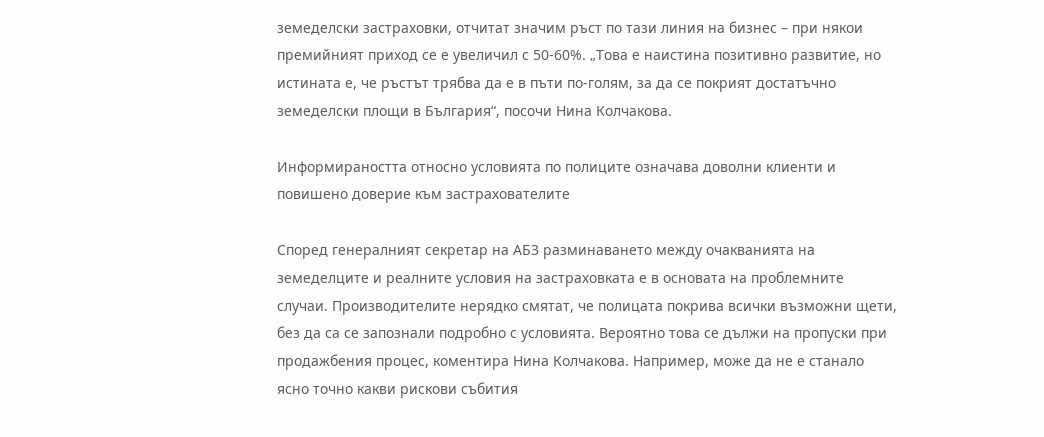земеделски застраховки, отчитат значим ръст по тази линия на бизнес – при някои премийният приход се е увеличил с 50-60%. „Това е наистина позитивно развитие, но истината е, че ръстът трябва да е в пъти по-голям, за да се покрият достатъчно земеделски площи в България“, посочи Нина Колчакова.

Информираността относно условията по полиците означава доволни клиенти и повишено доверие към застрахователите

Според генералният секретар на АБЗ разминаването между очакванията на земеделците и реалните условия на застраховката е в основата на проблемните случаи. Производителите нерядко смятат, че полицата покрива всички възможни щети, без да са се запознали подробно с условията. Вероятно това се дължи на пропуски при продажбения процес, коментира Нина Колчакова. Например, може да не е станало ясно точно какви рискови събития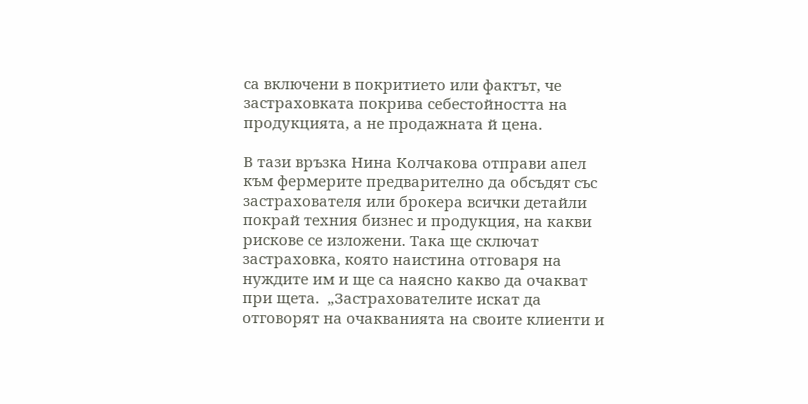са включени в покритието или фактът, че застраховката покрива себестойността на продукцията, а не продажната й цена.

В тази връзка Нина Колчакова отправи апел към фермерите предварително да обсъдят със застрахователя или брокера всички детайли покрай техния бизнес и продукция, на какви рискове се изложени. Така ще сключат застраховка, която наистина отговаря на нуждите им и ще са наясно какво да очакват при щета.  „Застрахователите искат да отговорят на очакванията на своите клиенти и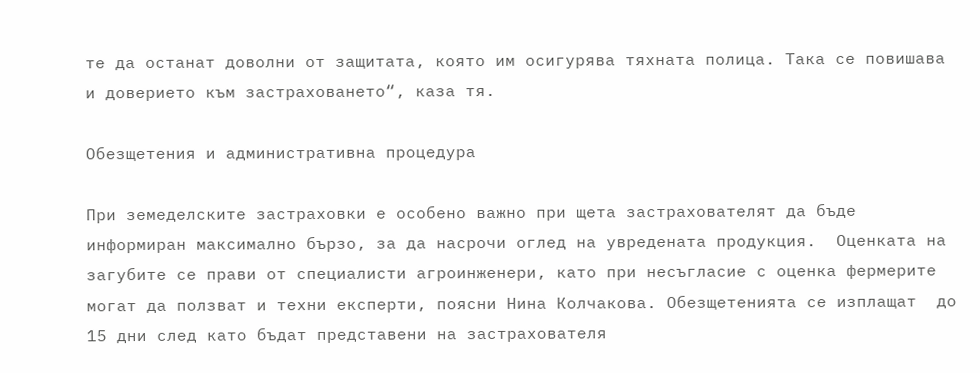те да останат доволни от защитата, която им осигурява тяхната полица. Така се повишава и доверието към застраховането“, каза тя.

Обезщетения и административна процедура

При земеделските застраховки е особено важно при щета застрахователят да бъде информиран максимално бързо, за да насрочи оглед на увредената продукция.  Оценката на загубите се прави от специалисти агроинженери, като при несъгласие с оценка фермерите могат да ползват и техни експерти, поясни Нина Колчакова. Обезщетенията се изплащат  до 15 дни след като бъдат представени на застрахователя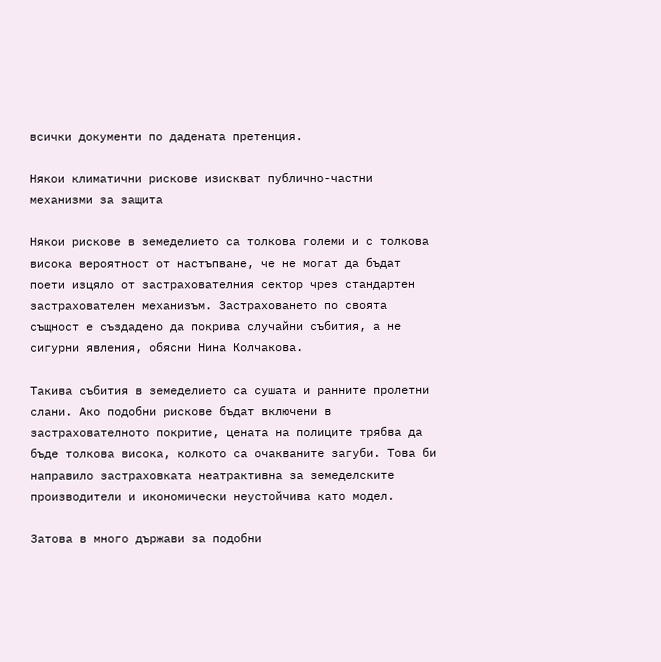всички документи по дадената претенция.

Някои климатични рискове изискват публично-частни механизми за защита

Някои рискове в земеделието са толкова големи и с толкова висока вероятност от настъпване, че не могат да бъдат поети изцяло от застрахователния сектор чрез стандартен застрахователен механизъм. Застраховането по своята същност е създадено да покрива случайни събития, а не сигурни явления, обясни Нина Колчакова.

Такива събития в земеделието са сушата и ранните пролетни слани. Ако подобни рискове бъдат включени в застрахователното покритие, цената на полиците трябва да бъде толкова висока, колкото са очакваните загуби. Това би направило застраховката неатрактивна за земеделските производители и икономически неустойчива като модел.

Затова в много държави за подобни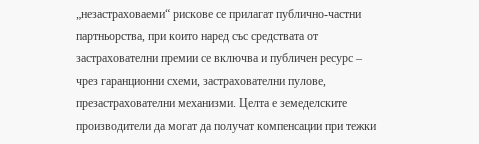„незастраховаеми“ рискове се прилагат публично-частни партньорства, при които наред със средствата от застрахователни премии се включва и публичен ресурс – чрез гаранционни схеми, застрахователни пулове, презастрахователни механизми. Целта е земеделските производители да могат да получат компенсации при тежки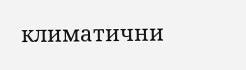климатични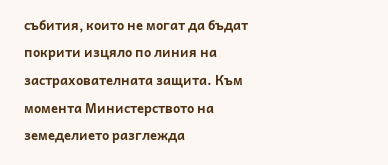събития, които не могат да бъдат покрити изцяло по линия на застрахователната защита. Към момента Министерството на земеделието разглежда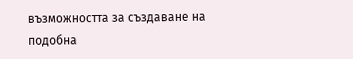възможността за създаване на подобна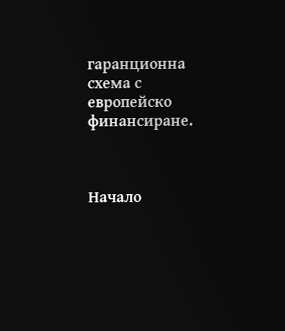гаранционна схема с европейско финансиране.



Начало